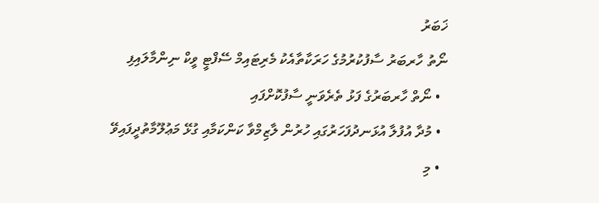ޚަބަރު
ނޯތު ހާރބަރު ސާފުކުރުމުގެ ހަރަކާތާއެކު މެރިޓައިމް ސޭފްޓީ ވީކް ނިންމާލައިފި
  • ނޯތް ހާރބަރުގެ ފަޅު ތެރެވަނީ ސާފުކޮށްފައި
  • މުދާ އުފުލާ އުޅަނދުފަހަރުގައި ހުރުން ލާޒިމްވާ ކަންކަމާއި ގުޅޭ މަޢުލޫމާތުދީފައިވޭ
  • މި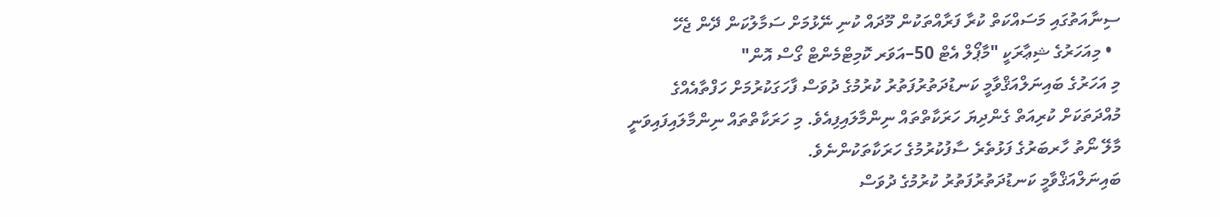ސިނާއަތުގައި މަސައްކަތް ކުރާ ފަރާއްތަކުން މޫދައް ކުނި ނޭޅުމަށް ސަމާލުކަން ދޭން ޖެހޭ
  • މިއަހަރުގެ ޝިޢާރަކީ "މާޕޯލް އެޓް 50–އަވަރ ކޮމިޓްމެންޓް ގޯސް އޮން"
މި އަހަރުގެ ބައިނަލްއަޤްވާމީ ކަނޑުދަތުރުފަތުރު ކުރުމުގެ ދުވަސް ފާހަގަކުރުމަށް ހަފްތާއެއްގެ މުއްދަތަކަށް ކުރިއަތް ގެންދިޔަ ހަރަކާތްތައް ނިންމާލައިފިއެވެ. މި ހަރަކާތްތައް ނިންމާލައިފައިވަނީ މާލޭ ނޯތު ހާރބަރުގެ ފަޅުތެރެ ސާފުކުރުމުގެ ހަރަކާތަކުންނެވެ.
ބައިނަލްއަޤްވާމީ ކަނޑުދަތުރުފަތުރު ކުރުމުގެ ދުވަސް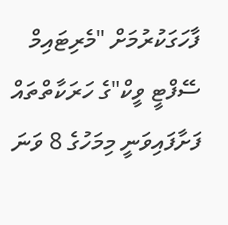ފާހަގަކުރުމަށް "މެރިޓައިމް ސޭފްޓީ ވީކް"ގެ ހަރަކާތްތައް ފަށާފައިވަނީ މިމަހުގެ 8 ވަނަ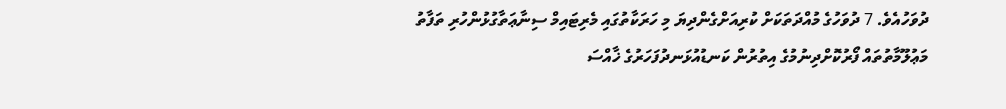ދުވަހުއެވެ. 7 ދުވަހުގެ މުއްދަތަކަށް ކުރިއަށްގެންދިޔަ މި ހަރަކާތުގައި މެރިޓައިމް ސިނާޢަތާގުޅުންހުރި ތަފާތު މަޢުލޫމާތުތައް ފޯރުކޮށްދިނުމުގެ އިތުރުން ކަނޑުއުޅަނދުފަހަރުގެ ޚާއްސަ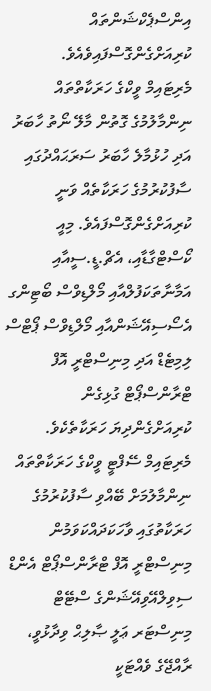އިންސްޕެކްޝަންތައް ކުރިއަށްގެންގޮސްފައިވެއެވެ.
މެރިޓައިމް ވީކްގެ ހަރަކާތްތައް ނިންމާލުމުގެ ގޮތުން މާލޭ ނޯތު ހާބަރު އަދި ހުޅުމާލެ ހާބަރު ސަރަޙައްދުގައި ސާފުކުރުމުގެ ހަރަކާތެއް ވަނީ ކުރިއަށްގެންގޮސްފައެވެ. މިއީ ކޯސްޓްގާޑާއި، އެޗް.ޑީ.ސީއާއި އަމާނާތަކަފުލްއާއި މޯލްޑިވްސް ބޯޓިންގ އެސޯސިއޭޝަންއާއި މޯލްޑިވްސް ޕޯޓްސް ލިމިޓެޑް އަދި މިނިސްޓްރީ އޮފް ޓްރާންސްޕޯޓް ގުޅިގެން ކުރިއަށްގެންދިޔަ ހަރަކާތެކެވެ.
މެރިޓައިމް ސޭފްޓީ ވީކްގެ ހަރަކާތްތައް ނިންމާލުމަށް ބޭއްވި ސާފުކުރުމުގެ ހަރަކާތުގައި ވާހަކަދައްކަވަމުން މިނިސްޓްރީ އޮފް ޓްރާންސްޕޯޓް އެންޑް ސިވިލްއޭވިއޭޝަންގެ ސްޓޭޓް މިނިސްޓަރ ޢަލީ ޞާލިޙް ވިދާޅުވީ، ރާއްޖޭގެ ވެއްޓަކީ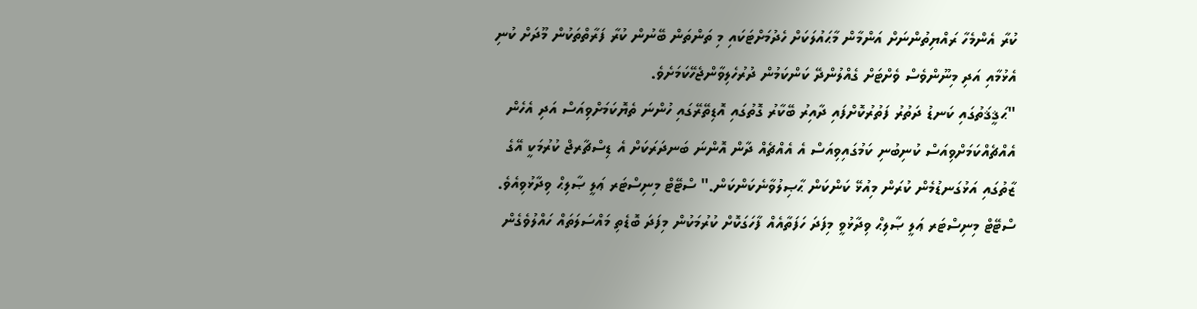ކުރާ އެންމެހާ ރައްޔިތުންނަށް އަންމާން މާޙައުލަކަށް ހެދުމަށްޓަކައި މި ތަންތަން ބޭނުން ކުރާ ފަރާތްތަކުން މޫދަށް ކުނި އެޅުމާއި އަދި މިނޫންވެސް ވެށްޓަށް ގެއްލުންދޭ ކަންކަމުން ދުރުހެލިވާންޖެހޭކަމަށެވެ.
"ޙަޤީޤަތުގައި ކަނޑު ދަތުރު ފަތުރުކޮށްފައި ދާއިރު ބޭކާރު ގޮތުގައި އޮޑިތޭރޭގައި ހުންނަ ތެޔޮކަމަށްވިއަސް އަދި އެހެން އެއްޗެއްކަމަށްވިއަސް ކުނިބުނި ކަމުގައިވިއަސް އެ އެއްޗެއް ދާން އޮންނަ ބަނދަރަކަށް އެ ޑިސްޗާރޖް ކުރުމަކީ އޭގެ ޒާތުގައި އަޅުގަނޑުމެން ކުރަން މިއުޅޭ ކަންކަން ޙާޞިލުވާނެކަންކަން." ސްޓޭޓް މިނިސްޓަރ ޢަލީ ޞާލިޙް ވިދާޅުވިއެވެ.
ސްޓޭޓް މިނިސްޓަރ ޢަލީ ޞާލިޙް ވިދާޅުވީ މިފަދަ ހަފަތާއެއް ފާހަގަކޮށް ކުރުމަކުން މިފަދަ ބޮޑެތި މައްސަލަތައް ހައްލުވެގެން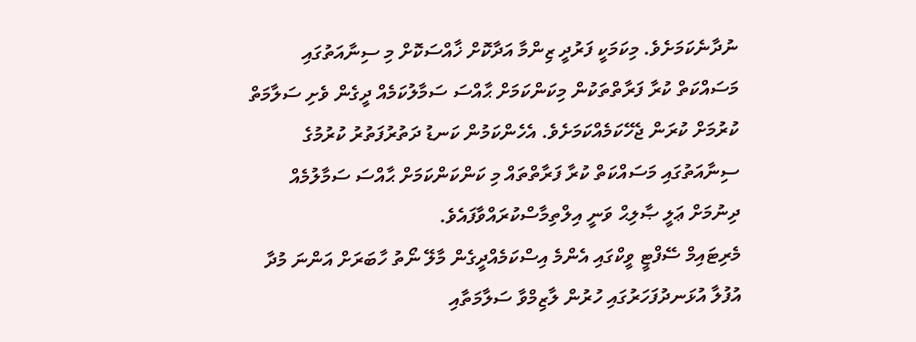ނުދާނެކަމަށެވެ. މިކަމަކީ ފަރުދީ ޒިންމާ އަދާކޮށް ޚާއްސަކޮށް މި ސިނާއަތުގައި މަސައްކަތް ކުރާ ފަރާތްތަކުން މިކަންކަމަށް ޙާއްސަ ސަމާލުކަމެއް ދީގެން ވެށި ސަލާމަތް ކުރުމަށް ކުރަން ޖެހޭކަމެއްކަމަށެވެ. އެހެންކަމުން ކަނޑު ދަތުރުފަތުރު ކުރުމުގެ ސިނާއަތުގައި މަސައްކަތް ކުރާ ފަރާތްތައް މި ކަންކަންކަމަށް ޙާއްސަ ސަމާލުމެއް ދިނުމަށް ޢަލީ ޞާލިޙް ވަނީ އިލްތިމާސްކުރައްވާފައެވެ.
މެރިޓައިމް ސޭފްޓީ ވީކްގައި އެންމެ އިސްކަމެއްދީގެން މާލޭ ނޯތު ހާބަރަށް އަންނަ މުދާ އުފުލާ އުޅަނދުފަހަރުގައި ހުރުން ލާޒިމްވާ ސަލާމަތާއި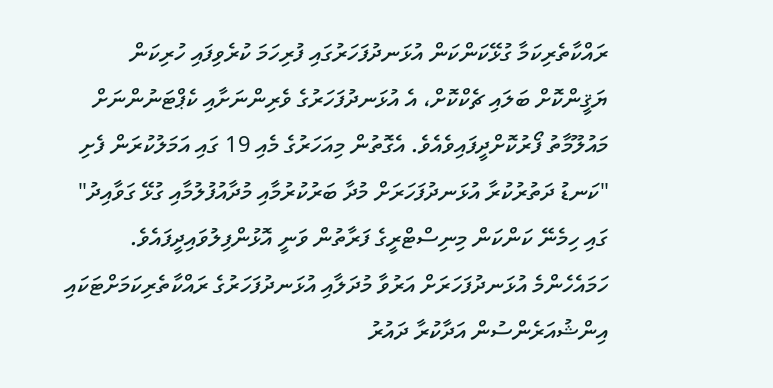ރައްކާތެރިކަމާ ގުޅޭކަންކަން އުޅަނދުފަހަރުގައި ފުރިހަމަ ކުރެވިފައި ހުރިކަން ޔަޤީންކޮށް ބަލައި ޗެކްކޮށް، އެ އުޅަނދުފަހަރުގެ ވެރިންނަށާއި ކެޕްޓަނުންނަށް މައުލޫމާތު ފޯރުކޮށްދީފައިވެއެވެ. އެގޮތުން މިއަހަރުގެ މެއި 19 ގައި އަމަލުކުރަން ފެށި "ކަނޑު ދަތުރުކުރާ އުޅަނދުފަހަރަށް މުދާ ބަރުކުރުމާއި މުދާއުފުލުމާއި ގުޅޭ ގަވާއިދު" ގައި ހިމެނޭ ކަންކަން މިނިސްޓްރީގެ ފަރާތުން ވަނީ އޮޅުންފިލުވައިދީފައެވެ.
ހަމައެހެންމެ އުޅަނދުފަހަރަށް އަރުވާ މުދަލާއި އުޅަނދުފަހަރުގެ ރައްކާތެރިކަމަށްޓަކައި އިންޝުއަރެންސުން އަދާކުރާ ދައުރު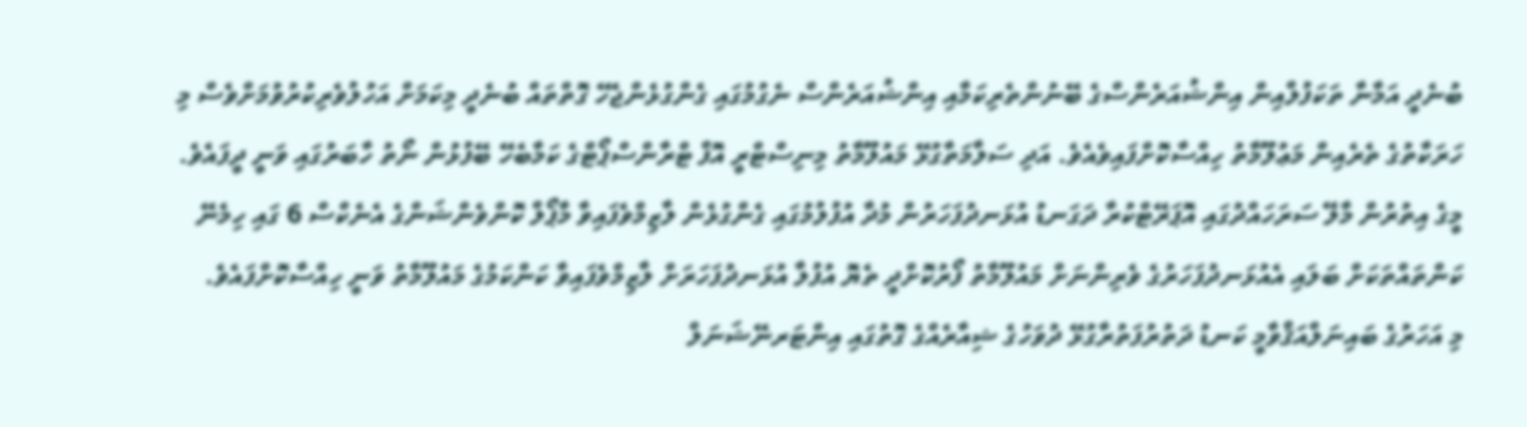ބުނެދީ އަމާނާ ތަކަފުލްއިން އިންޝުއަރެންސްގެ ބޭނުންތެރިކަމާއި އިންޝުއަރެންސް ނެގުމުގައި ގެންގުޅެންޖެހޭ ގޮތްތައް ބުނެދީ މިކަމަށް އަހުލުވެރިކުރުވުމަށްވެސް މި ހަރަކާތުގެ ތެރެއިން މަޢުލޫމާތު ހިއްސާކޮށްފައިވެއެވެ. އަދި ސަލާމަތާގުޅޭ މައުލޫމާތު މިނިސްޓްރީ އޮފް ޓްރާންސްޕޯޓްގެ ކަމާބެހޭ ބޭފުޅުން ނޯތު ހާބަރުގައި ވަނީ ދީފައެވެ.
މީގެ އިތުރުން މާލޭ ސަރަހައްދުގައި އޮޕަރޭޓްކުރާ ދަގަނޑު އުޅަނދުފަހަރުން މުދާ އުފުލުމުގައި ގެންގުޅެން ލާޒިމްވެފައިވާ މާޕޯލް ކޮންވެންޝަންގެ އެނެކްސް 6 ގައި ހިމެނޭ ކަންތައްތަކަށް ބަލައި އެއުޅަނދުފަހަރުގެ ވެރިންނަށް މައުލޫމާތު ފޯރުކޮށްދީ ތެޔޮ އުފުލާ އުޅަނދުފަހަރަށް ލާޒިމްވެފައިވާ ކަންކަމުގެ މައުލޫމާތު ވަނީ ހިއްސާކޮށްފައެވެ.
މި އަހަރުގެ ބައިނަލްއަޤްވާމީ ކަނޑު ދަތުރުފަތުރާގުޅޭ ދުވަހުގެ ޝިއާރެއްގެ ގޮތުގައި އިންޓަރނޭޝަނަލް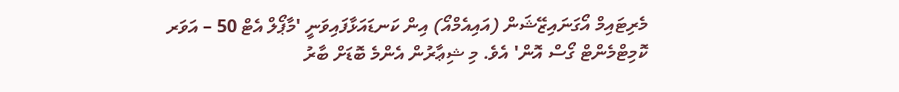މެރިޓައިމް އޯގަނައިޒޭޝަން (އައިއެމްއޯ) އިން ކަނޑައަޅާފައިވަނީ 'މާޕޯލް އެޓް 50 – އަވަރ ކޮމިޓްމެންޓް ގޯސް އޮން' އެވެ. މި ޝިޢާރުން އެންމެ ބޮޑަށް ބާރު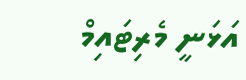އަޅަނީ މެރިޓައިމް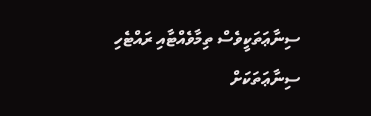ސިނާޢަތަކީވެސް ތިމާވެއްޓާއި ރައްޓެހި ސިނާޢަތަކަށް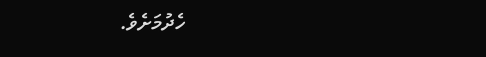ހެދުމަށެވެ.